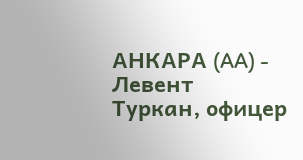АНКАРА (AA) - Левент Туркан, офицер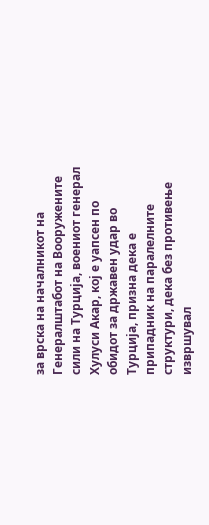за врска на началникот на Генералштабот на Вооружените сили на Турција, воениот генерал Хулуси Акар, кој е уапсен по обидот за државен удар во Турција, призна дека е припадник на паралелните структури, дека без противење извршувал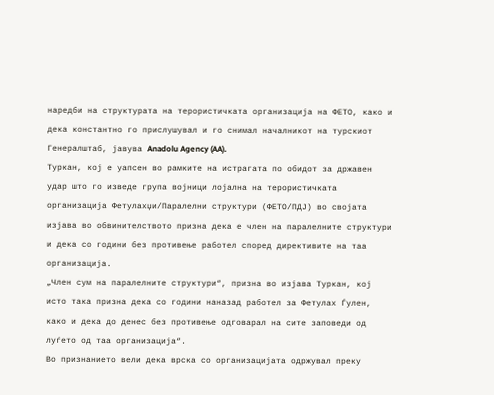наредби на структурата на терористичката организација на ФЕТО, како и дека константно го прислушувал и го снимал началникот на турскиот Генералштаб, јавува Anadolu Agency (AA).
Туркан, кој е уапсен во рамките на истрагата по обидот за државен удар што го изведе група војници лојална на терористичката организација Фетулахџи/Паралелни структури (ФЕТО/ПДЈ) во својата изјава во обвинителството призна дека е член на паралелните структури и дека со години без противење работел според директивите на таа организација.
„Член сум на паралелните структури“, призна во изјава Туркан, кој исто така призна дека со години наназад работел за Фетулах Ѓулен, како и дека до денес без противење одговарал на сите заповеди од луѓето од таа организација“.
Во признанието вели дека врска со организацијата одржувал преку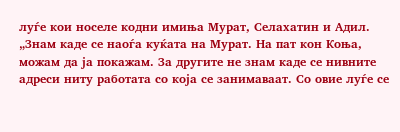луѓе кои носеле кодни имиња Мурат, Селахатин и Адил.
„Знам каде се наоѓа куќата на Мурат. На пат кон Коња, можам да ја покажам. За другите не знам каде се нивните адреси ниту работата со која се занимаваат. Со овие луѓе се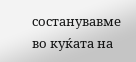состанувавме во куќата на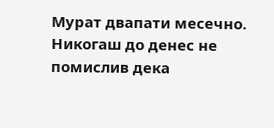Мурат двапати месечно. Никогаш до денес не помислив дека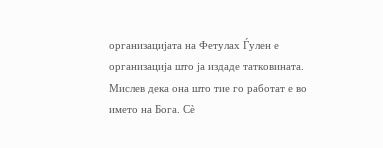организацијата на Фетулах Ѓулен е организација што ја издаде татковината. Мислев дека она што тие го работат е во името на Бога. Сѐ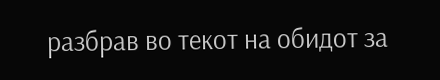разбрав во текот на обидот за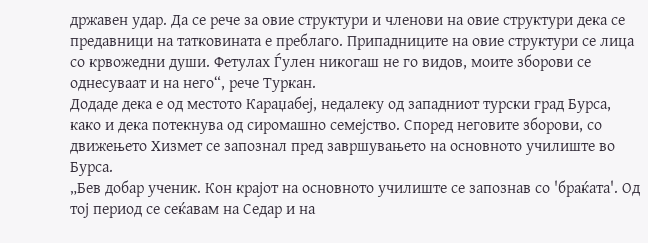државен удар. Да се рече за овие структури и членови на овие структури дека се предавници на татковината е преблаго. Припадниците на овие структури се лица со крвожедни души. Фетулах Ѓулен никогаш не го видов, моите зборови се однесуваат и на него“, рече Туркан.
Додаде дека е од местото Караџабеј, недалеку од западниот турски град Бурса, како и дека потекнува од сиромашно семејство. Според неговите зборови, со движењето Хизмет се запознал пред завршувањето на основното училиште во Бурса.
„Бев добар ученик. Кон крајот на основното училиште се запознав со 'браќата'. Од тој период се сеќавам на Седар и на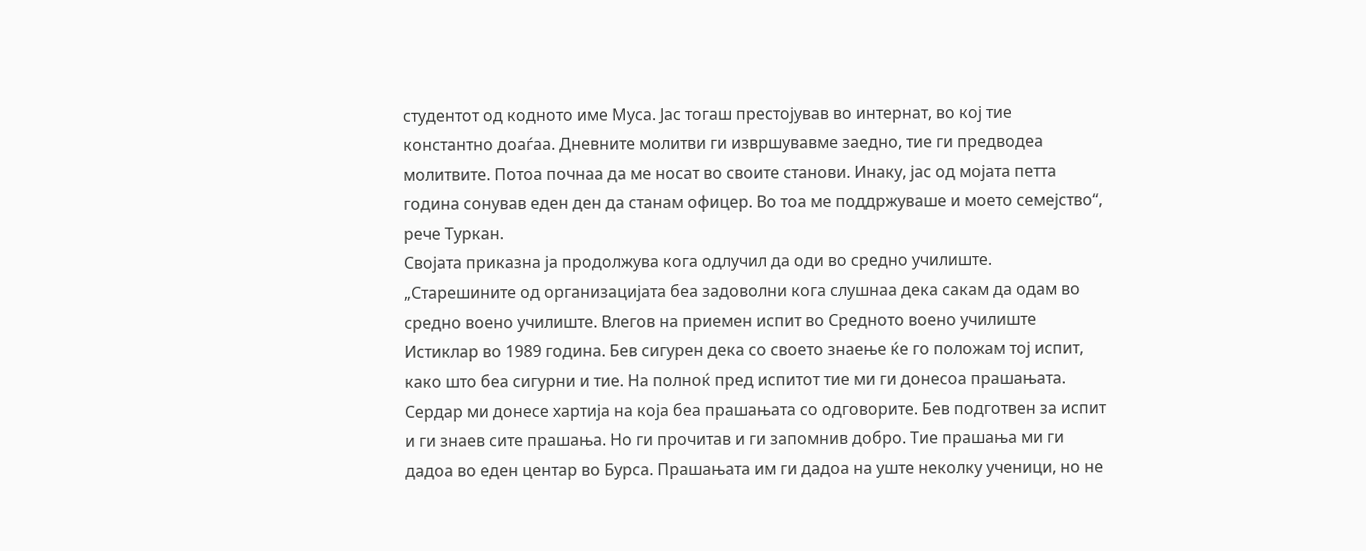студентот од кодното име Муса. Јас тогаш престојував во интернат, во кој тие константно доаѓаа. Дневните молитви ги извршувавме заедно, тие ги предводеа молитвите. Потоа почнаа да ме носат во своите станови. Инаку, јас од мојата петта година сонував еден ден да станам офицер. Во тоа ме поддржуваше и моето семејство“, рече Туркан.
Својата приказна ја продолжува кога одлучил да оди во средно училиште.
„Старешините од организацијата беа задоволни кога слушнаа дека сакам да одам во средно воено училиште. Влегов на приемен испит во Средното воено училиште Истиклар во 1989 година. Бев сигурен дека со своето знаење ќе го положам тој испит, како што беа сигурни и тие. На полноќ пред испитот тие ми ги донесоа прашањата. Сердар ми донесе хартија на која беа прашањата со одговорите. Бев подготвен за испит и ги знаев сите прашања. Но ги прочитав и ги запомнив добро. Тие прашања ми ги дадоа во еден центар во Бурса. Прашањата им ги дадоа на уште неколку ученици, но не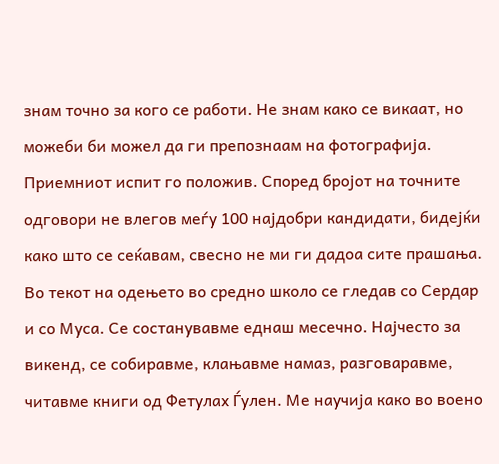знам точно за кого се работи. Не знам како се викаат, но можеби би можел да ги препознаам на фотографија. Приемниот испит го положив. Според бројот на точните одговори не влегов меѓу 100 најдобри кандидати, бидејќи како што се сеќавам, свесно не ми ги дадоа сите прашања. Во текот на одењето во средно школо се гледав со Сердар и со Муса. Се состанувавме еднаш месечно. Најчесто за викенд, се собиравме, клањавме намаз, разговаравме, читавме книги од Фетулах Ѓулен. Ме научија како во воено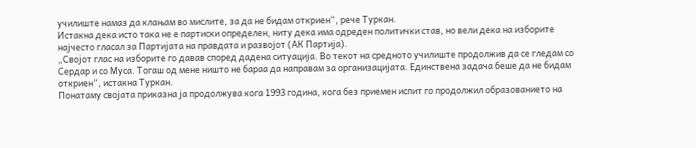училиште намаз да клањам во мислите, за да не бидам откриен“, рече Туркан.
Истакна дека исто така не е партиски определен, ниту дека има одреден политички став, но вели дека на изборите најчесто гласал за Партијата на правдата и развојот (АК Партија).
„Својот глас на изборите го давав според дадена ситуација. Во текот на средното училиште продолжив да се гледам со Сердар и со Муса. Тогаш од мене ништо не бараа да направам за организацијата. Единствена задача беше да не бидам откриен“, истакна Туркан.
Понатаму својата приказна ја продолжува кога 1993 година, кога без приемен испит го продолжил образованието на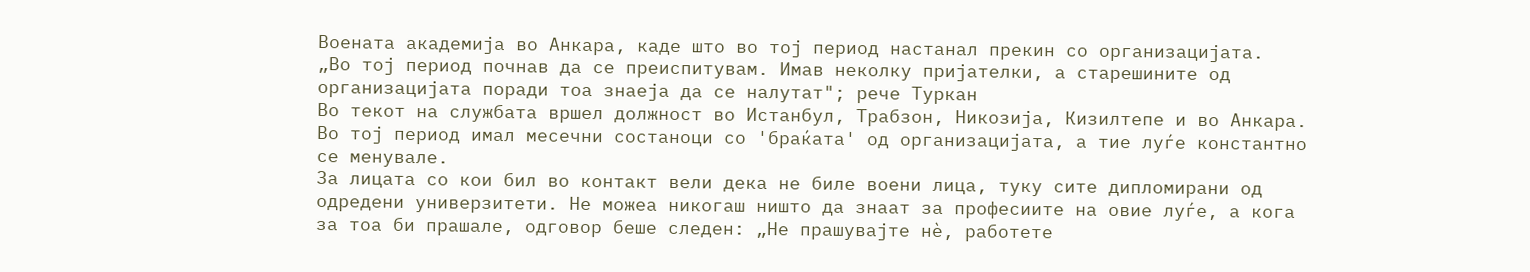Воената академија во Анкара, каде што во тој период настанал прекин со организацијата.
„Во тој период почнав да се преиспитувам. Имав неколку пријателки, а старешините од организацијата поради тоа знаеја да се налутат"; рече Туркан
Во текот на службата вршел должност во Истанбул, Трабзон, Никозија, Кизилтепе и во Анкара. Во тој период имал месечни состаноци со 'браќата' од организацијата, а тие луѓе константно се менувале.
За лицата со кои бил во контакт вели дека не биле воени лица, туку сите дипломирани од одредени универзитети. Не можеа никогаш ништо да знаат за професиите на овие луѓе, а кога за тоа би прашале, одговор беше следен: „Не прашувајте нѐ, работете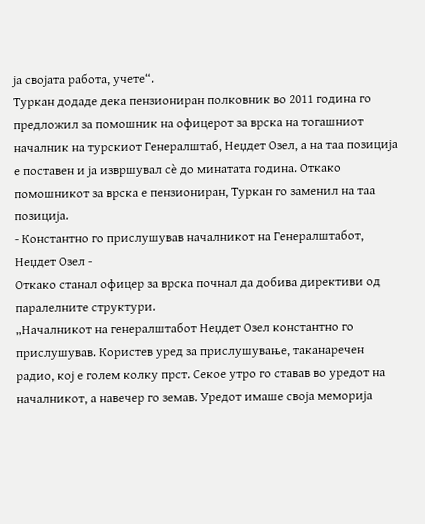ја својата работа, учете“.
Туркан додаде дека пензиониран полковник во 2011 година го предложил за помошник на офицерот за врска на тогашниот началник на турскиот Генералштаб, Неџдет Озел, а на таа позиција е поставен и ја извршувал сѐ до минатата година. Откако помошникот за врска е пензиониран, Туркан го заменил на таа позиција.
- Константно го прислушував началникот на Генералштабот, Неџдет Озел -
Откако станал офицер за врска почнал да добива директиви од паралелните структури.
„Началникот на генералштабот Неџдет Озел константно го прислушував. Користев уред за прислушување, таканаречен радио, кој е голем колку прст. Секое утро го ставав во уредот на началникот, а навечер го земав. Уредот имаше своја меморија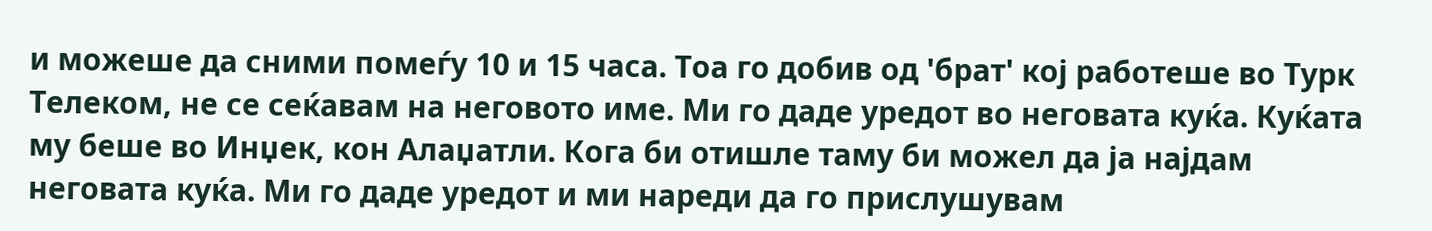и можеше да сними помеѓу 10 и 15 часа. Тоа го добив од 'брат' кој работеше во Турк Телеком, не се сеќавам на неговото име. Ми го даде уредот во неговата куќа. Куќата му беше во Инџек, кон Алаџатли. Кога би отишле таму би можел да ја најдам неговата куќа. Ми го даде уредот и ми нареди да го прислушувам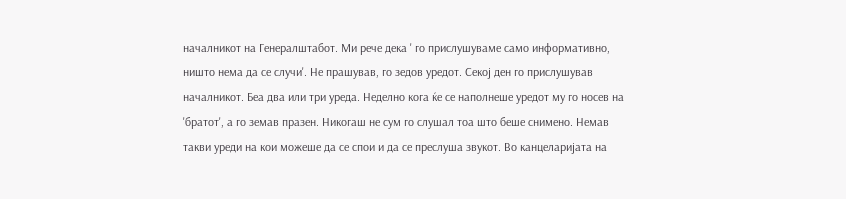началникот на Генералштабот. Ми рече дека ' го прислушуваме само информативно, ништо нема да се случи'. Не прашував, го зедов уредот. Секој ден го прислушував началникот. Беа два или три уреда. Неделно кога ќе се наполнеше уредот му го носев на 'братот', а го земав празен. Никогаш не сум го слушал тоа што беше снимено. Немав такви уреди на кои можеше да се спои и да се преслуша звукот. Во канцеларијата на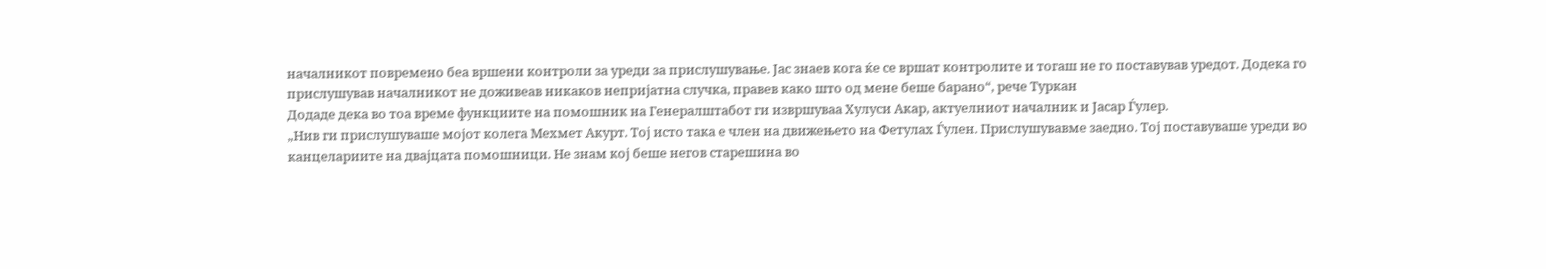началникот повремено беа вршени контроли за уреди за прислушување. Јас знаев кога ќе се вршат контролите и тогаш не го поставував уредот. Додека го прислушував началникот не доживеав никаков непријатна случка, правев како што од мене беше барано“, рече Туркан
Додаде дека во тоа време функциите на помошник на Генералштабот ги извршуваа Хулуси Акар, актуелниот началник и Јасар Ѓулер.
„Нив ги прислушуваше мојот колега Мехмет Акурт. Тој исто така е член на движењето на Фетулах Ѓулен. Прислушувавме заедно. Тој поставуваше уреди во канцелариите на двајцата помошници. Не знам кој беше негов старешина во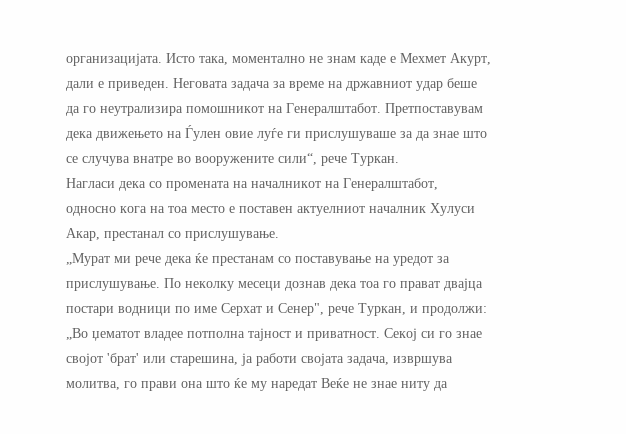организацијата. Исто така, моментално не знам каде е Мехмет Акурт, дали е приведен. Неговата задача за време на државниот удар беше да го неутрализира помошникот на Генералштабот. Претпоставувам дека движењето на Ѓулен овие луѓе ги прислушуваше за да знае што се случува внатре во вооружените сили“, рече Туркан.
Нагласи дека со промената на началникот на Генералштабот, односно кога на тоа место е поставен актуелниот началник Хулуси Акар, престанал со прислушување.
„Мурат ми рече дека ќе престанам со поставување на уредот за прислушување. По неколку месеци дознав дека тоа го прават двајца постари водници по име Серхат и Сенер", рече Туркан, и продолжи:
„Во џематот владее потполна тајност и приватност. Секој си го знае својот 'брат' или старешина, ја работи својата задача, извршува молитва, го прави она што ќе му наредат Веќе не знае ниту да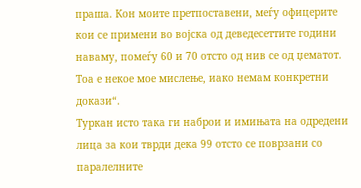праша. Кон моите претпоставени, меѓу офицерите кои се примени во војска од деведесеттите години наваму, помеѓу 60 и 70 отсто од нив се од џематот. Тоа е некое мое мислење, иако немам конкретни докази“.
Туркан исто така ги наброи и имињата на одредени лица за кои тврди дека 99 отсто се поврзани со паралелните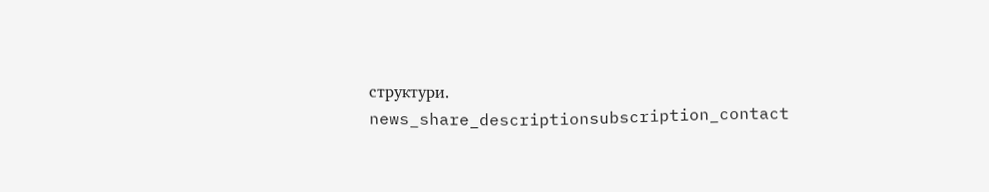структури.
news_share_descriptionsubscription_contact